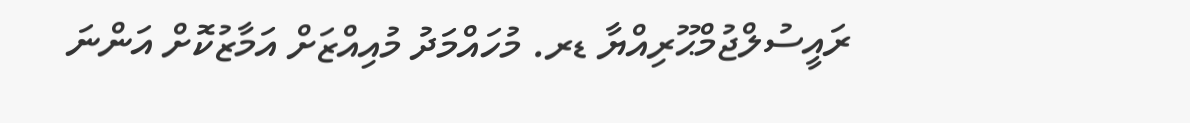ރައީސުލްޖުމްޙޫރިއްޔާ ޑރ. މުހައްމަދު މުއިއްޒަށް އަމާޒުކޮށް އަންނަ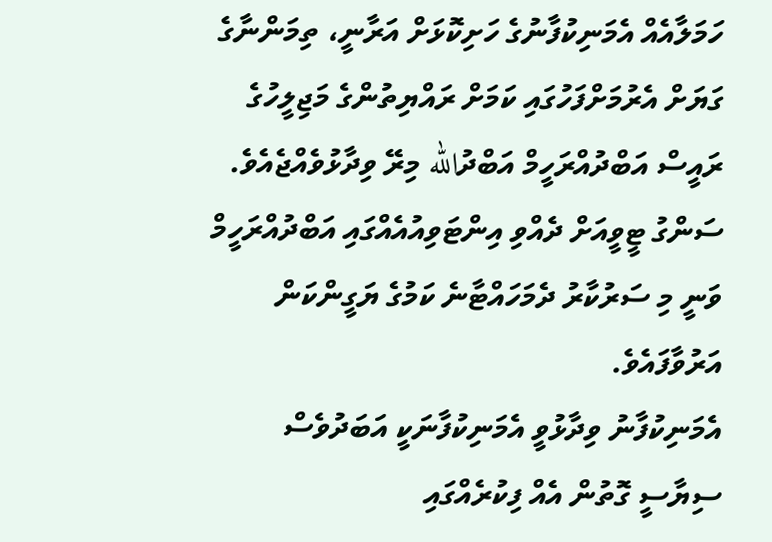ހަމަލާއެއް އެމަނިކުފާނުގެ ހަށިކޮޅަށް އަރާނީ، ތިމަންނާގެ ގަޔަށް އެރުމަށްފަހުގައި ކަމަށް ރައްޔިތުންގެ މަޖިލީހުގެ ރައީސް އަބްދުއްރަހީމް އަބްދުالله މިރޭ ވިދާޅުވެއްޖެއެވެ.
ސަންގު ޓީވީއަށް ދެއްވި އިންޓަވިއުއެއްގައި އަބްދުއްރަހީމް ވަނީ މި ސަރުކާރު ދެމަހައްޓާނެ ކަމުގެ ޔަގީންކަން އަރުވާފައެވެ.
އެމަނިކުފާނު ވިދާޅުވީ އެމަނިކުފާނަކީ އަބަދުވެސް ސިޔާސީ ގޮތުން އެއް ފިކުރެއްގައި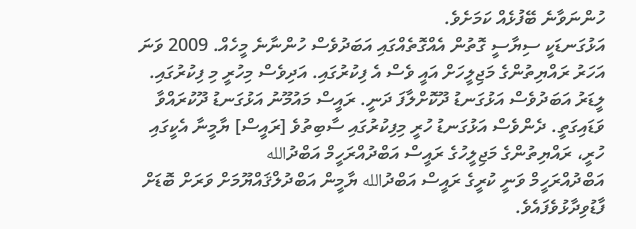ހުންނަވާނެ ބޭފުޅެއް ކަމަށެވެ.
އަޅުގަނޑަކީ ސިޔާސީ ގޮތުން އެއްގޮތެއްގައި އަބަދުވެސް ހުންނާނެ މީހެއް. 2009 ވަނަ އަހަރު ރައްޔިތުންގެ މަޖިލީހަށް އައީ ވެސް އެ ފިކުރުގައި. އަދިވެސް މިހުރީ މި ފިކުރުގައި. ލީޑަރު އަބަދުވެސް އަޅުގަނޑު ދޫކޮށްލާފަ ދަނީ. ރައީސް މައުމޫނު އަޅުގަނޑު ދޫކުރައްވާ ވަޑައިގަތީ. ދެންވެސް އަޅުގަނޑު ހުރީ މިފިކުރުގައި ސާބިތުވެ [ރައީސް] ޔާމީނާ އެކީގައި ހުރީ، ރައްޔިތުންގެ މަޖިލީހުގެ ރައީސް އަބްދުއްރަހީމް އަބްދުالله
އަބްދުއްރަހީމް ވަނީ ކުރީގެ ރައީސް އަބްދުالله ޔާމީން އަބްދުލްޤައްޔޫމަށް ވަރަށް ބޮޑަށް ފާޑުވިދާޅުވެފައެވެ.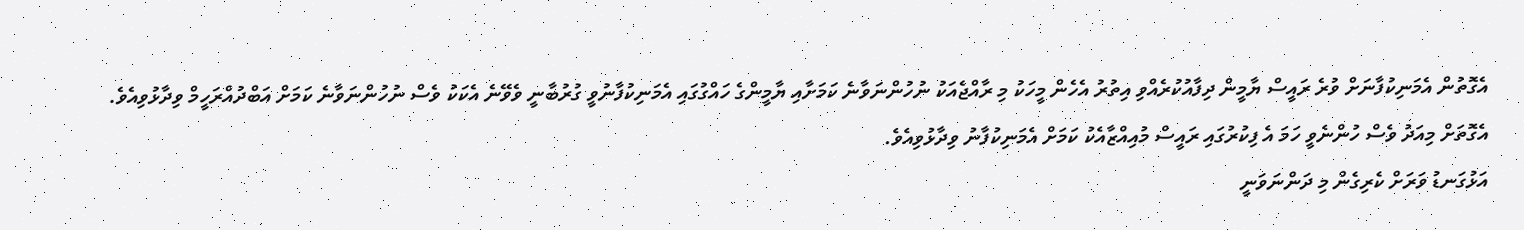އެގޮތުން އެމަނިކުފާނަށް ވުރެ ރައީސް ޔާމީން ދިފާއުކުރެއްވި އިތުރު އެހެން މީހަކު މި ރާއްޖެއަކު ނުހުންނަވާނެ ކަމަށާއި ޔާމީންގެ ހައްގުގައި އެމަނިކުފާނުވީ ގުރުބާނީ ވެވޭނެ އެކަކު ވެސް ނުހުންނަވާނެ ކަމަށް އަބްދުއްރަހީމް ވިދާޅުވިއެވެ.
އެގޮތަށް މިއަދު ވެސް ހުންނެވީ ހަމަ އެ ފިކުރުގައި ރައީސް މުއިއްޒާއެކު ކަމަށް އެމަނިކުފާނު ވިދާޅުވިއެވެ.
އަޅުގަނޑު ވަރަށް ކެރިގެން މި ދަންނަވަނީ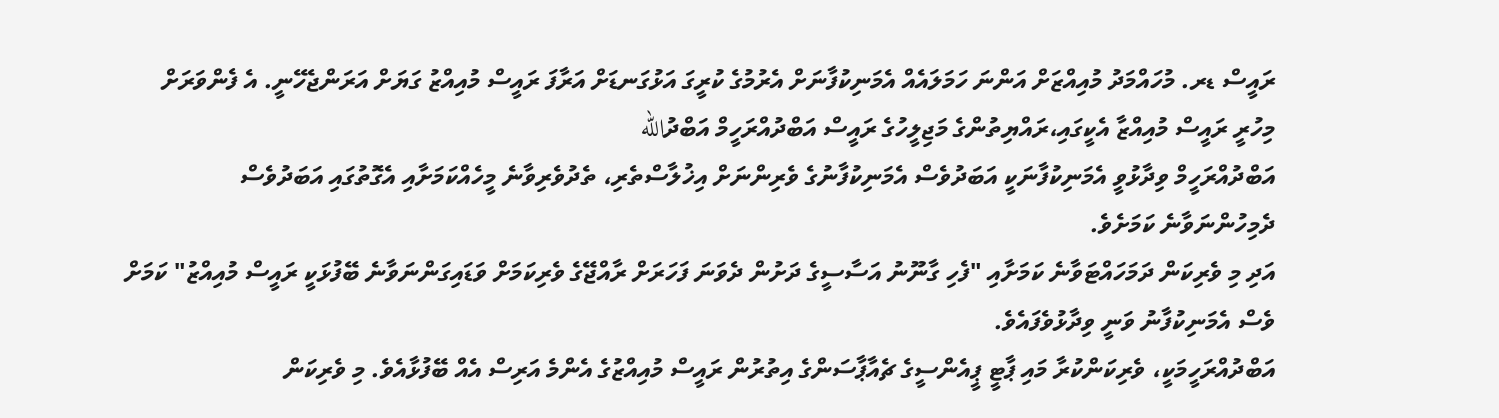ރައީސް ޑރ. މުހައްމަދު މުއިއްޒަށް އަންނަ ހަމަލައެއް އެމަނިކުފާނަށް އެރުމުގެ ކުރީގަ އަޅުގަނޑަށް އަރާފަ ރައީސް މުއިއްޒު ގަޔަށް އަރަންޖެހޭނީ. އެ ފެންވަރަށް މިހުރީ ރައީސް މުއިއްޒާ އެކީގައި،ރައްޔިތުންގެ މަޖިލީހުގެ ރައީސް އަބްދުއްރަހީމް އަބްދުالله
އަބްދުއްރަހީމް ވިދާޅުވީ އެމަނިކުފާނަކީ އަބަދުވެސް އެމަނިކުފާނުގެ ވެރިންނަށް އިޚުލާސްތެރި، ތެދުވެރިވާނެ މީހެއްކަމަށާއި އެގޮތުގައި އަބަދުވެސް ދެމިހުންނަވާނެ ކަމަށެވެ.
އަދި މި ވެރިކަން ދަމަހައްޓަވާނެ ކަމަށާއި "ފެހި ގާނޫނު އަސާސީގެ ދަށުން ދެވަނަ ފަހަރަށް ރާއްޖޭގެ ވެރިކަމަށް ވަޑައިގަންނަވާނެ ބޭފުޅަކީ ރައީސް މުއިއްޒު" ކަމަށް ވެސް އެމަނިކުފާނު ވަނީ ވިދާޅުވެފައެވެ.
އަބްދުއްރަހީމަކީ، ވެރިކަންކުރާ މައި ޕާޓީ ޕީއެންސީގެ ޗެއާޕާސަންގެ އިތުރުން ރައީސް މުއިއްޒުގެ އެންމެ އަރިސް އެއް ބޭފުޅާއެވެ. މި ވެރިކަން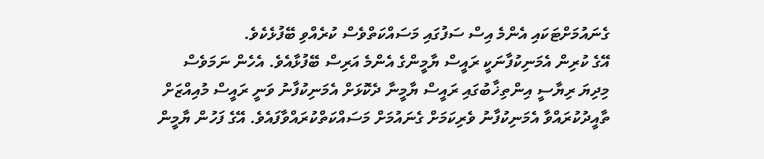ގެނައުމަށްޓަކައި އެންމެ އިސް ސަފުގައި މަސައްކަތްވެސް ކުރެއްވި ބޭފުޅެކެވެ.
އޭގެ ކުރިން އެމަނިކުފާނަކީ ރައީސް ޔާމީންގެ އެންމެ އަރިސް ބޭފުޅާއެވެ. އެހެން ނަމަވެސް މިދިޔަ ރިޔާސީ އިންތިޚާބުގައި ރައީސް ޔާމީނާ ދެކޮޅަށް އެމަނިކުފާނު ވަނީ ރައީސް މުއިއްޒަށް ތާއީދުކުރައްވާ އެމަނިކުފާނު ވެރިކަމަށް ގެނައުމަށް މަސައްކަތްކުރައްވާފައެވެ. އޭގެ ފަހުން ޔާމީން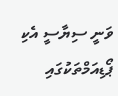ވަނީ ސިޔާސީ އެކި ޕޯޑިއަމްތަކުގައި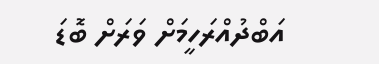އަބްދުއްރަހީމަށް ވަރަށް ބޮޑަ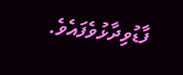ފާޑުވިދާޅުވެފައެވެ.